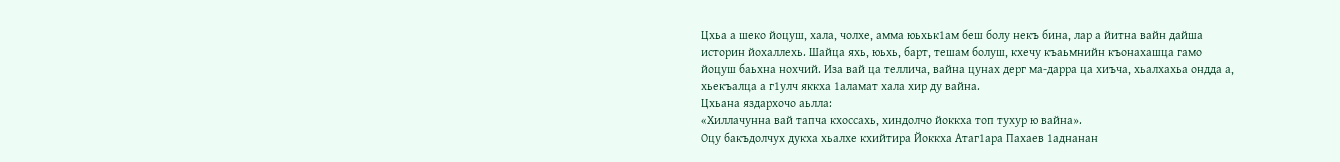Цхьа а шеко йоцуш, хала, чолхе, амма юьхьк1ам беш болу некъ бина, лар а йитна вайн дайша историн йохаллехь. Шайца яхь, юьхь, барт, тешам болуш, кхечу къаьмнийн къонахашца гамо йоцуш баьхна нохчий. Иза вай ца теллича, вайна цунах дерг ма-дарра ца хиъча, хьалхахьа ондда а, хьекъалца а г1улч яккха 1аламат хала хир ду вайна.
Цхьана яздархочо аьлла:
«Хиллачунна вай тапча кхоссахь, хиндолчо йоккха топ тухур ю вайна».
Оцу бакъдолчух дукха хьалхе кхийтира Йоккха Атаг1ара Пахаев 1аднанан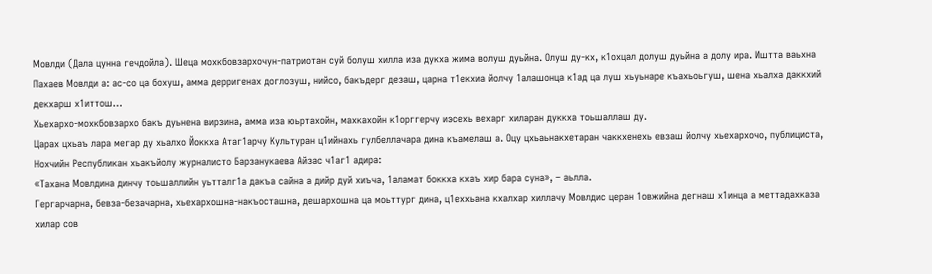Мовлди (Дала цунна гечдойла). Шеца мохкбовзархочун-патриотан суй болуш хилла иза дукха жима волуш дуьйна. Олуш ду-кх, к1охцал долуш дуьйна а долу ира. Иштта ваьхна Пахаев Мовлди а: ас-со ца бохуш, амма дерригенах доглозуш, нийсо, бакъдерг дезаш, царна т1екхиа йолчу 1алашонца к1ад ца луш хьуьнаре къахьоьгуш, шена хьалха даккхий декхарш х1иттош…
Хьехархо-мохкбовзархо бакъ дуьнена вирзина, амма иза юьртахойн, махкахойн к1орггерчу иэсехь вехарг хиларан дуккха тоьшаллаш ду.
Царах цхьаъ лара мегар ду хьалхо Йоккха Атаг1арчу Культуран ц1ийнахь гулбеллачара дина къамелаш а. Оцу цхьаьнакхетаран чаккхенехь евзаш йолчу хьехархочо, публициста, Нохчийн Республикан хьакъйолу журналисто Барзанукаева Айзас ч1аг1 адира:
«Тахана Мовлдина динчу тоьшаллийн уьтталг1а дакъа сайна а дийр дуй хиъча, 1аламат боккха кхаъ хир бара суна», – аьлла.
Гергарчарна, бевза-безачарна, хьехархошна-накъосташна, дешархошна ца моьттург дина, ц1еххьана кхалхар хиллачу Мовлдис церан 1овжийна дегнаш х1инца а меттадахказа хилар сов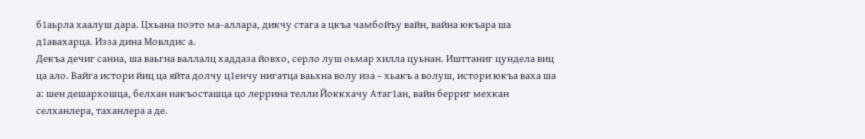б1аьрла хаалуш дара. Цхьана поэто ма-аллара, дикчу стага а цкъа чамбойъу вайн, вайна юкъара ша д1авахарца. Изза дина Мовлдис а.
Декъа дечиг санна, ша ваьгна валлалц хаддаза йовхо, серло луш оьмар хилла цуьнан. Ишттаниг цундела виц ца ало. Вайга истори йиц ца яйта долчу ц1енчу нигатца ваьхна волу иза – хьакъ а волуш, истори юкъа ваха ша а: шен дешархошца, белхан накъосташца цо леррина телли Йоккхачу Атаг1ан, вайн берриг мехкан селханлера, таханлера а де.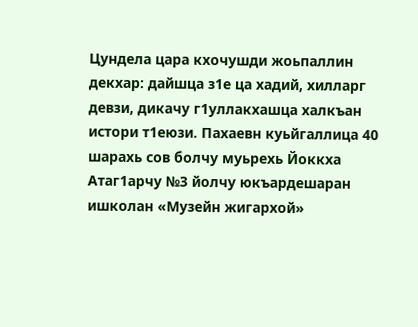Цундела цара кхочушди жоьпаллин декхар: дайшца з1е ца хадий, хилларг девзи, дикачу г1уллакхашца халкъан истори т1еюзи. Пахаевн куьйгаллица 40 шарахь сов болчу муьрехь Йоккха Атаг1арчу №3 йолчу юкъардешаран ишколан «Музейн жигархой»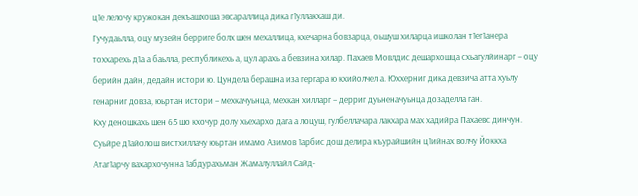ц1е лелочу кружокан декъашхоша эвсараллица дика г1уллакхаш ди.
Гучудаьлла, оцу музейн берриге болх шен мехаллица, кхечарна бовзарца, оьшуш хиларца ишколан т1ег1анера тоххарехь д1а а баьлла, республикехь а, цул арахь а бевзина хилар. Пахаев Мовлдис дешархошца схьагулйинарг – оцу берийн дайн, дедайн истори ю. Цундела берашна иза гергара ю кхийолчел а. Юххерниг дика девзича атта хуьлу генарниг довза, юьртан истори – мехкачуьнца, мехкан хилларг – дерриг дуьненачуьнца дозаделла ган.
Кху деношкахь шен 65 шо кхочур долу хьехархо дага а лоцуш, гулбеллачара лакхара мах хадийра Пахаевс динчун. Суьйре д1айолош вистхиллачу юьртан имамо Азимов 1арбис дош делира къурайшийн ц1ийнах волчу Йоккха Атаг1арчу вахархочунна 1абдурахьман Жамалуллайл Сайд-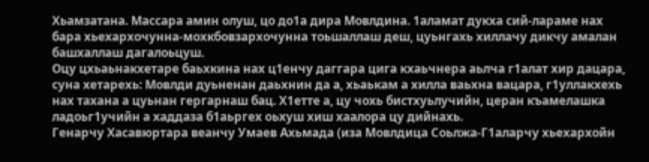Хьамзатана. Массара амин олуш, цо до1а дира Мовлдина. 1аламат дукха сий-лараме нах бара хьехархочунна-мохкбовзархочунна тоьшаллаш деш, цуьнгахь хиллачу дикчу амалан башхаллаш дагалоьцуш.
Оцу цхьаьнакхетаре баьхкина нах ц1енчу даггара цига кхаьчнера аьлча г1алат хир дацара, суна хетарехь: Мовлди дуьненан даьхнин да а, хьаькам а хилла ваьхна вацара, г1уллакхехь нах тахана а цуьнан гергарнаш бац. Х1етте а, цу чохь бистхуьлучийн, церан къамелашка ладоьг1учийн а хаддаза б1аьргех оьхуш хиш хаалора цу дийнахь.
Генарчу Хасавюртара веанчу Умаев Ахьмада (иза Мовлдица Соьлжа-Г1аларчу хьехархойн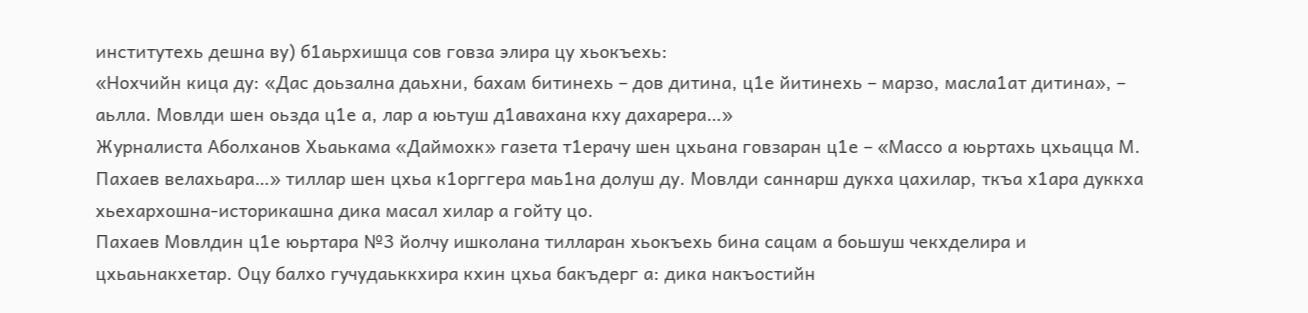институтехь дешна ву) б1аьрхишца сов говза элира цу хьокъехь:
«Нохчийн кица ду: «Дас доьзална даьхни, бахам битинехь – дов дитина, ц1е йитинехь – марзо, масла1ат дитина», – аьлла. Мовлди шен оьзда ц1е а, лар а юьтуш д1авахана кху дахарера…»
Журналиста Аболханов Хьаькама «Даймохк» газета т1ерачу шен цхьана говзаран ц1е – «Массо а юьртахь цхьацца М. Пахаев велахьара…» тиллар шен цхьа к1орггера маь1на долуш ду. Мовлди саннарш дукха цахилар, ткъа х1ара дуккха хьехархошна-историкашна дика масал хилар а гойту цо.
Пахаев Мовлдин ц1е юьртара №3 йолчу ишколана тилларан хьокъехь бина сацам а боьшуш чекхделира и цхьаьнакхетар. Оцу балхо гучудаьккхира кхин цхьа бакъдерг а: дика накъостийн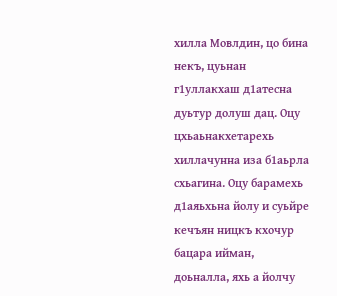хилла Мовлдин, цо бина некъ, цуьнан г1уллакхаш д1атесна дуьтур долуш дац. Оцу цхьаьнакхетарехь хиллачунна иза б1аьрла схьагина. Оцу барамехь д1аяьхьна йолу и суьйре кечъян ницкъ кхочур бацара ийман, доьналла, яхь а йолчу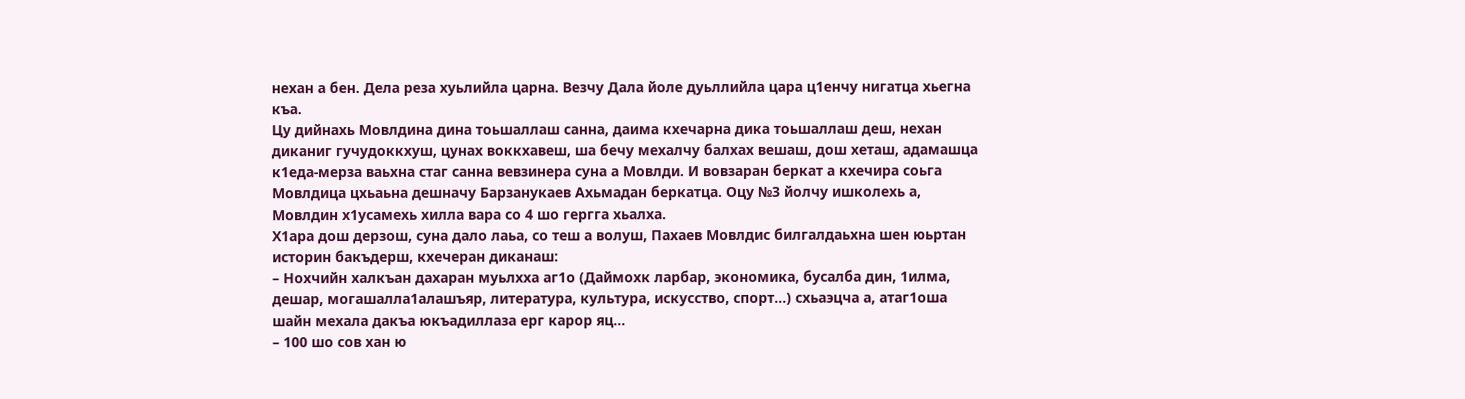нехан а бен. Дела реза хуьлийла царна. Везчу Дала йоле дуьллийла цара ц1енчу нигатца хьегна къа.
Цу дийнахь Мовлдина дина тоьшаллаш санна, даима кхечарна дика тоьшаллаш деш, нехан диканиг гучудоккхуш, цунах воккхавеш, ша бечу мехалчу балхах вешаш, дош хеташ, адамашца к1еда-мерза ваьхна стаг санна вевзинера суна а Мовлди. И вовзаран беркат а кхечира соьга Мовлдица цхьаьна дешначу Барзанукаев Ахьмадан беркатца. Оцу №3 йолчу ишколехь а, Мовлдин х1усамехь хилла вара со 4 шо гергга хьалха.
Х1ара дош дерзош, суна дало лаьа, со теш а волуш, Пахаев Мовлдис билгалдаьхна шен юьртан историн бакъдерш, кхечеран диканаш:
– Нохчийн халкъан дахаран муьлхха аг1о (Даймохк ларбар, экономика, бусалба дин, 1илма, дешар, могашалла1алашъяр, литература, культура, искусство, спорт…) схьаэцча а, атаг1оша шайн мехала дакъа юкъадиллаза ерг карор яц…
– 100 шо сов хан ю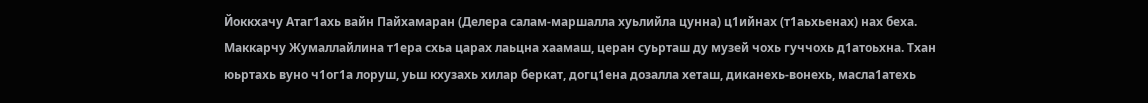Йоккхачу Атаг1ахь вайн Пайхамаран (Делера салам-маршалла хуьлийла цунна) ц1ийнах (т1аьхьенах) нах беха. Маккарчу Жумаллайлина т1ера схьа царах лаьцна хаамаш, церан суьрташ ду музей чохь гуччохь д1атоьхна. Тхан юьртахь вуно ч1ог1а лоруш, уьш кхузахь хилар беркат, догц1ена дозалла хеташ, диканехь-вонехь, масла1атехь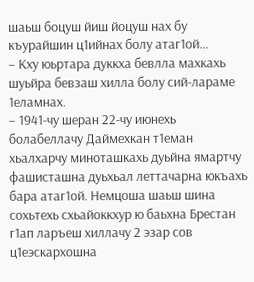шаьш боцуш йиш йоцуш нах бу къурайшин ц1ийнах болу атаг1ой…
– Кху юьртара дуккха бевлла махкахь шуьйра бевзаш хилла болу сий-лараме 1еламнах.
– 1941-чу шеран 22-чу июнехь болабеллачу Даймехкан т1еман хьалхарчу миноташкахь дуьйна ямартчу фашисташна дуьхьал леттачарна юкъахь бара атаг1ой. Немцоша шаьш шина сохьтехь схьайоккхур ю баьхна Брестан г1ап ларъеш хиллачу 2 эзар сов ц1еэскархошна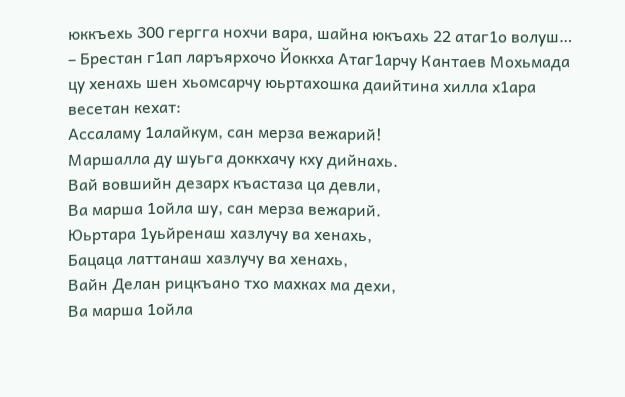юккъехь 300 гергга нохчи вара, шайна юкъахь 22 атаг1о волуш…
– Брестан г1ап ларъярхочо Йоккха Атаг1арчу Кантаев Мохьмада цу хенахь шен хьомсарчу юьртахошка даийтина хилла х1ара весетан кехат:
Ассаламу 1алайкум, сан мерза вежарий!
Маршалла ду шуьга доккхачу кху дийнахь.
Вай вовшийн дезарх къастаза ца девли,
Ва марша 1ойла шу, сан мерза вежарий.
Юьртара 1уьйренаш хазлучу ва хенахь,
Бацаца латтанаш хазлучу ва хенахь,
Вайн Делан рицкъано тхо махках ма дехи,
Ва марша 1ойла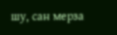шу, сан мерза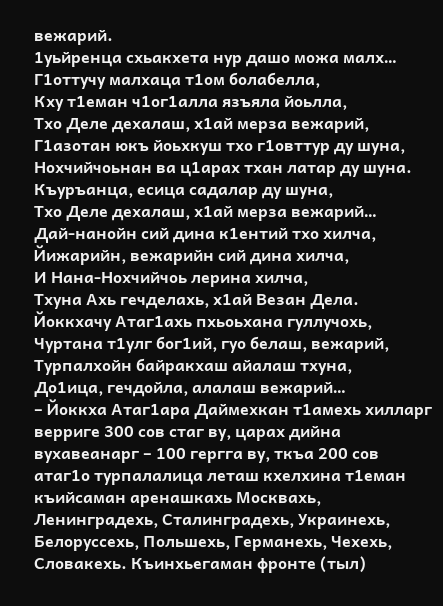вежарий.
1уьйренца схьакхета нур дашо можа малх…
Г1оттучу малхаца т1ом болабелла,
Кху т1еман ч1ог1алла язъяла йоьлла,
Тхо Деле дехалаш, х1ай мерза вежарий,
Г1азотан юкъ йоьхкуш тхо г1овттур ду шуна,
Нохчийчоьнан ва ц1арах тхан латар ду шуна.
Къуръанца, есица садалар ду шуна,
Тхо Деле дехалаш, х1ай мерза вежарий…
Дай-нанойн сий дина к1ентий тхо хилча,
Йижарийн, вежарийн сий дина хилча,
И Нана-Нохчийчоь лерина хилча,
Тхуна Ахь гечделахь, х1ай Везан Дела.
Йоккхачу Атаг1ахь пхьоьхана гуллучохь,
Чуртана т1улг бог1ий, гуо белаш, вежарий,
Турпалхойн байракхаш айалаш тхуна,
До1ица, гечдойла, алалаш вежарий…
– Йоккха Атаг1ара Даймехкан т1амехь хилларг верриге 300 сов стаг ву, царах дийна вухавеанарг – 100 гергга ву, ткъа 200 сов атаг1о турпалалица леташ кхелхина т1еман къийсаман аренашкахь Москвахь, Ленинградехь, Сталинградехь, Украинехь, Белоруссехь, Польшехь, Германехь, Чехехь, Словакехь. Къинхьегаман фронте (тыл)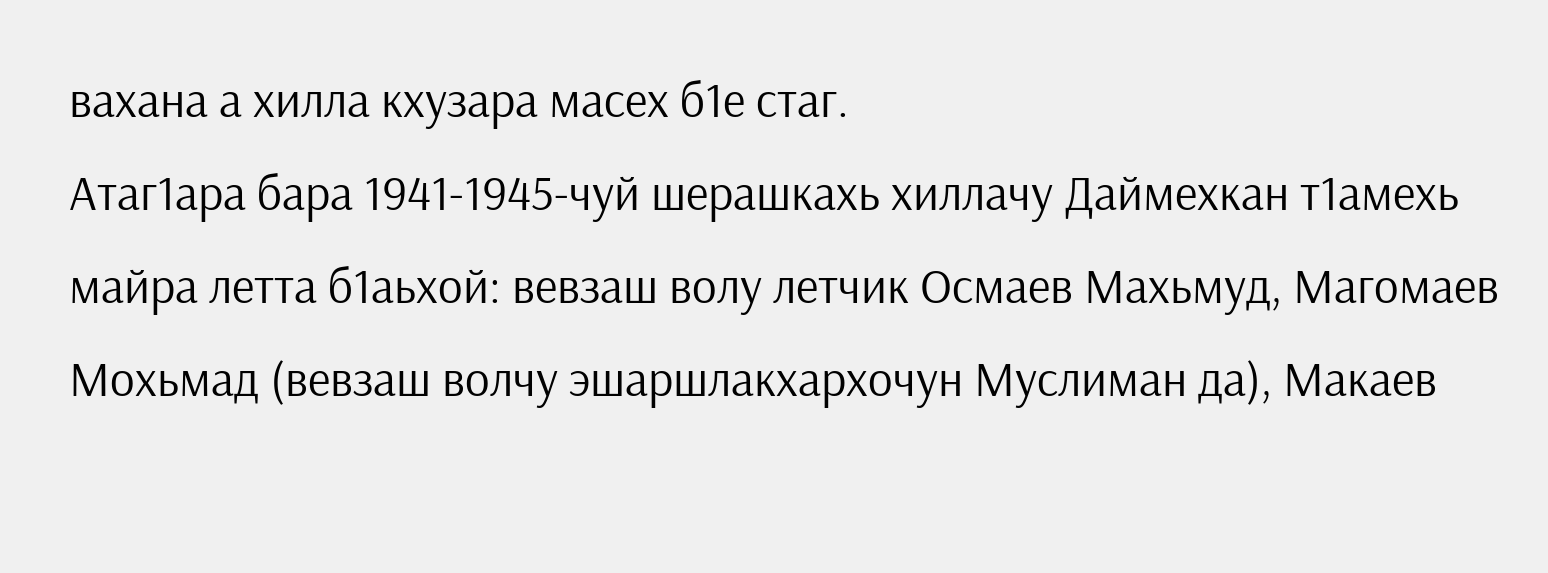вахана а хилла кхузара масех б1е стаг.
Атаг1ара бара 1941-1945-чуй шерашкахь хиллачу Даймехкан т1амехь майра летта б1аьхой: вевзаш волу летчик Осмаев Махьмуд, Магомаев Мохьмад (вевзаш волчу эшаршлакхархочун Муслиман да), Макаев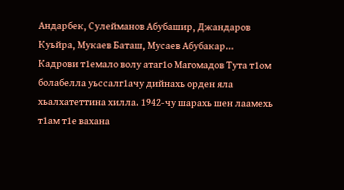Андарбек, Сулейманов Абубашир, Джандаров Куьйра, Мукаев Баташ, Мусаев Абубакар… Кадрови т1емало волу атаг1о Магомадов Тута т1ом болабелла уьссалг1ачу дийнахь орден яла хьалхатеттина хилла. 1942-чу шарахь шен лаамехь т1ам т1е вахана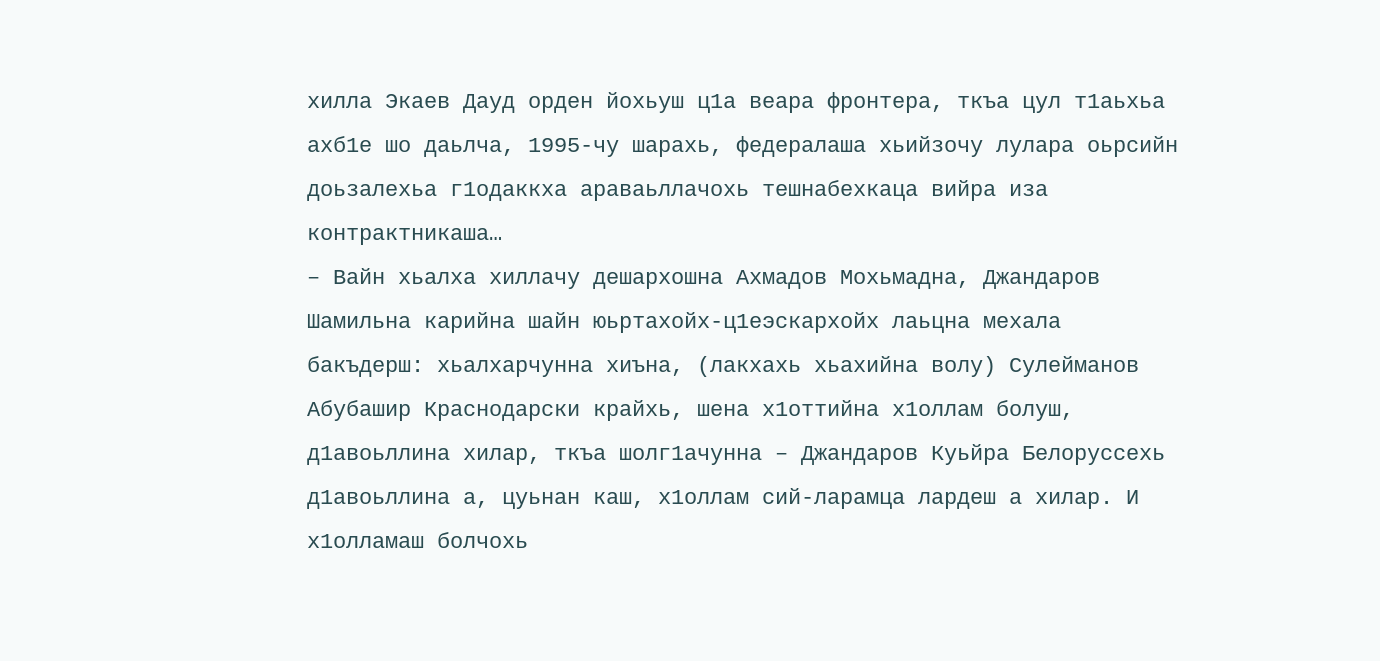хилла Экаев Дауд орден йохьуш ц1а веара фронтера, ткъа цул т1аьхьа ахб1е шо даьлча, 1995-чу шарахь, федералаша хьийзочу лулара оьрсийн доьзалехьа г1одаккха араваьллачохь тешнабехкаца вийра иза контрактникаша…
– Вайн хьалха хиллачу дешархошна Ахмадов Мохьмадна, Джандаров Шамильна карийна шайн юьртахойх-ц1еэскархойх лаьцна мехала бакъдерш: хьалхарчунна хиъна, (лакхахь хьахийна волу) Сулейманов Абубашир Краснодарски крайхь, шена х1оттийна х1оллам болуш, д1авоьллина хилар, ткъа шолг1ачунна – Джандаров Куьйра Белоруссехь д1авоьллина а, цуьнан каш, х1оллам сий-ларамца лардеш а хилар. И х1олламаш болчохь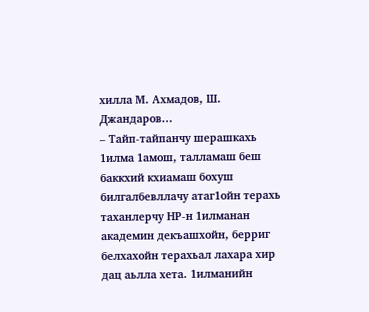хилла М. Ахмадов, Ш. Джандаров…
– Тайп-тайпанчу шерашкахь 1илма 1амош, талламаш беш баккхий кхиамаш бохуш билгалбевллачу атаг1ойн терахь таханлерчу НР-н 1илманан академин декъашхойн, берриг белхахойн терахьал лахара хир дац аьлла хета. 1илманийн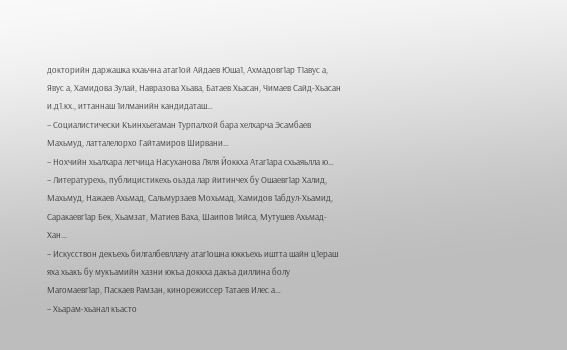докторийн даржашка кхаьчна атаг1ой Айдаев Юша1, Ахмадовг1ар Т1авус а, Явус а, Хамидова Зулай, Навразова Хьава, Батаев Хьасан, Чимаев Сайд-Хьасан и.д1.кх., иттаннаш 1илманийн кандидаташ…
– Социалистически Къинхьегаман Турпалхой бара хелхарча Эсамбаев Махьмуд, латталелорхо Гайтамиров Ширвани…
– Нохчийн хьалхара летчица Насуханова Ляля Йоккха Атаг1ара схьаяьлла ю…
– Литературехь, публицистикехь оьзда лар йитинчех бу Ошаевг1ар Халид, Махьмуд, Нажаев Ахьмад, Сальмурзаев Мохьмад, Хамидов 1абдул-Хьамид, Саракаевг1ар Бек, Хьамзат, Матиев Ваха, Шаипов 1ийса, Мутушев Ахьмад-Хан...
– Искусствон декъехь билгалбевллачу атаг1ошна юккъехь иштта шайн ц1ераш яха хьакъ бу мукъамийн хазни юкъа доккха дакъа диллина болу Магомаевг1ар, Паскаев Рамзан, кинорежиссер Татаев Илес а…
– Хьарам-хьанал къасто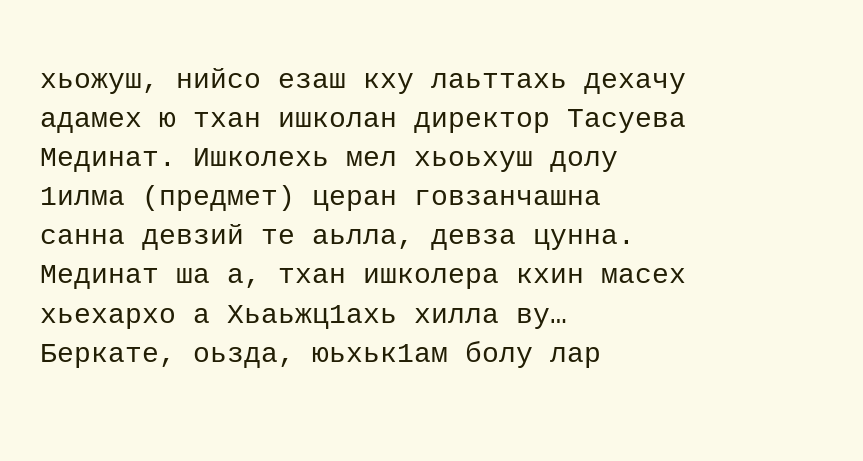хьожуш, нийсо езаш кху лаьттахь дехачу адамех ю тхан ишколан директор Тасуева Мединат. Ишколехь мел хьоьхуш долу 1илма (предмет) церан говзанчашна санна девзий те аьлла, девза цунна. Мединат ша а, тхан ишколера кхин масех хьехархо а Хьаьжц1ахь хилла ву…
Беркате, оьзда, юьхьк1ам болу лар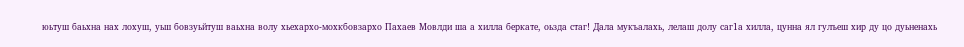юьтуш баьхна нах лохуш, уьш бовзуьйтуш ваьхна волу хьехархо-мохкбовзархо Пахаев Мовлди ша а хилла беркате, оьзда стаг! Дала мукъалахь, лелаш долу саг1а хилла, цунна ял гулъеш хир ду цо дуьненахь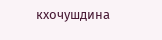кхочушдина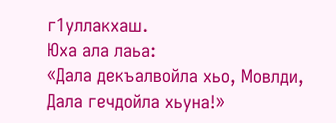г1уллакхаш.
Юха ала лаьа:
«Дала декъалвойла хьо, Мовлди, Дала гечдойла хьуна!»